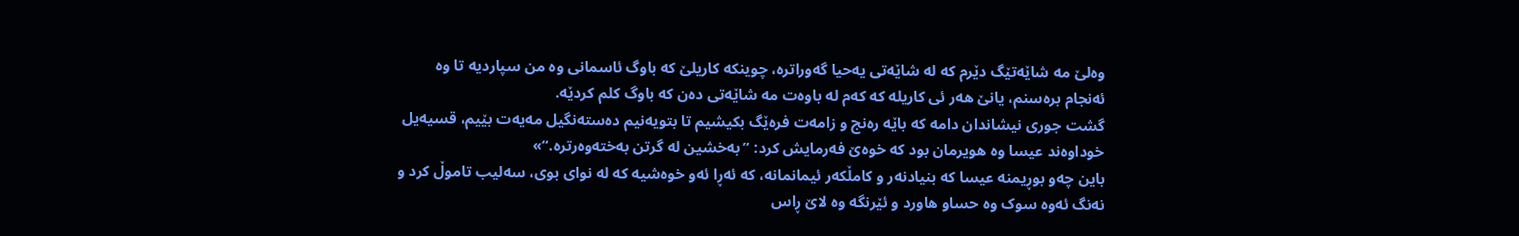وەلێ مه شاێەتێگ دێرم که له شاێەتی یەحیا گەوراتره، چوینکه کاریلێ که باوگ ئاسمانی وه من سپاردیه تا وه ئەنجام برەسنم، یانێ هەر ئی کاریله که کەم له باوەت مه شاێەتی دەن که باوگ کلم کردێه.
گشت جوری نیشاندان دامه که باێه رەنج و زامەت فرەێگ بکیشیم تا بتویەنیم دەستەنگیل مەیەت بێیم، قسیەيل خوداوەند عیسا وه هویرمان بود که خوەێ فەرمایش کرد: ”بەخشین له گرتن بەختەوەرتره.“»
باین چەو بوڕیمنه عیسا که بنیادنەر و کامڵکەر ئیمانمانه، که ئەڕا ئەو خوەشیه که له نوای بوی، سەلیب تاموڵ کرد و نەنگ ئەوه سوک وه حساو هاورد و ئێرنگه وه لاێ ڕاس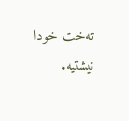تەخت خودا نيشتیه.